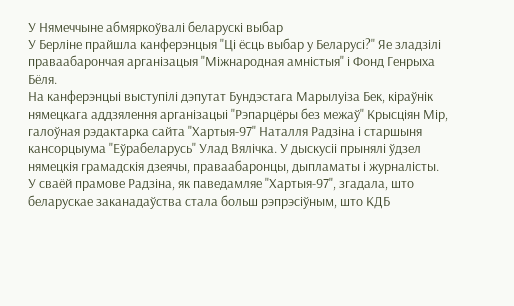У Нямеччыне абмяркоўвалі беларускі выбар
У Берліне прайшла канферэнцыя "Ці ёсць выбар у Беларусі?" Яе зладзілі праваабарончая арганізацыя "Міжнародная амністыя" і Фонд Генрыха Бёля.
На канферэнцыі выступілі дэпутат Бундэстага Марылуіза Бек, кіраўнік нямецкага аддзялення арганізацыі "Рэпарцёры без межаў" Крысціян Мір, галоўная рэдактарка сайта "Хартыя-97" Наталля Радзіна і старшыня кансорцыума "Еўрабеларусь" Улад Вялічка. У дыскусіі прынялі ўдзел нямецкія грамадскія дзеячы, праваабаронцы, дыпламаты і журналісты.
У сваёй прамове Радзіна, як паведамляе "Хартыя-97", згадала, што беларускае заканадаўства стала больш рэпрэсіўным, што КДБ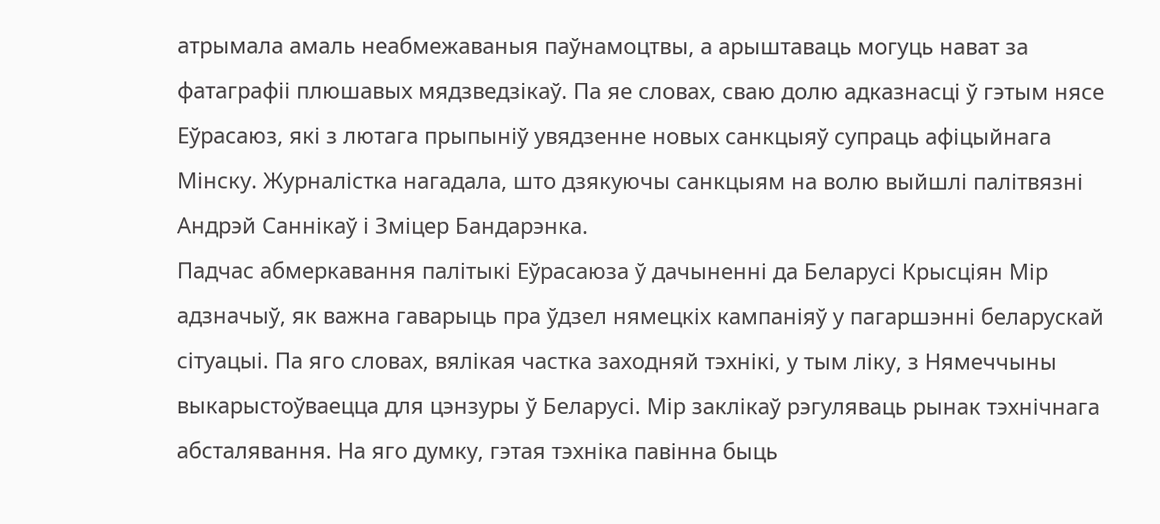атрымала амаль неабмежаваныя паўнамоцтвы, а арыштаваць могуць нават за фатаграфіі плюшавых мядзведзікаў. Па яе словах, сваю долю адказнасці ў гэтым нясе Еўрасаюз, які з лютага прыпыніў увядзенне новых санкцыяў супраць афіцыйнага Мінску. Журналістка нагадала, што дзякуючы санкцыям на волю выйшлі палітвязні Андрэй Саннікаў і Зміцер Бандарэнка.
Падчас абмеркавання палітыкі Еўрасаюза ў дачыненні да Беларусі Крысціян Мір адзначыў, як важна гаварыць пра ўдзел нямецкіх кампаніяў у пагаршэнні беларускай сітуацыі. Па яго словах, вялікая частка заходняй тэхнікі, у тым ліку, з Нямеччыны выкарыстоўваецца для цэнзуры ў Беларусі. Мір заклікаў рэгуляваць рынак тэхнічнага абсталявання. На яго думку, гэтая тэхніка павінна быць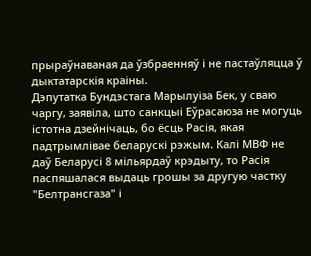прыраўнаваная да ўзбраенняў і не пастаўляцца ў дыктатарскія краіны.
Дэпутатка Бундэстага Марылуіза Бек, у сваю чаргу, заявіла, што санкцыі Еўрасаюза не могуць істотна дзейнічаць, бо ёсць Расія, якая падтрымлівае беларускі рэжым. Калі МВФ не даў Беларусі 8 мільярдаў крэдыту, то Расія паспяшалася выдаць грошы за другую частку "Белтрансгаза" і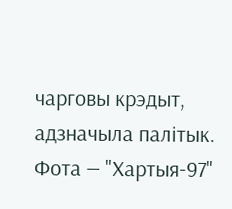чарговы крэдыт, адзначыла палітык.
Фота — "Хартыя-97"